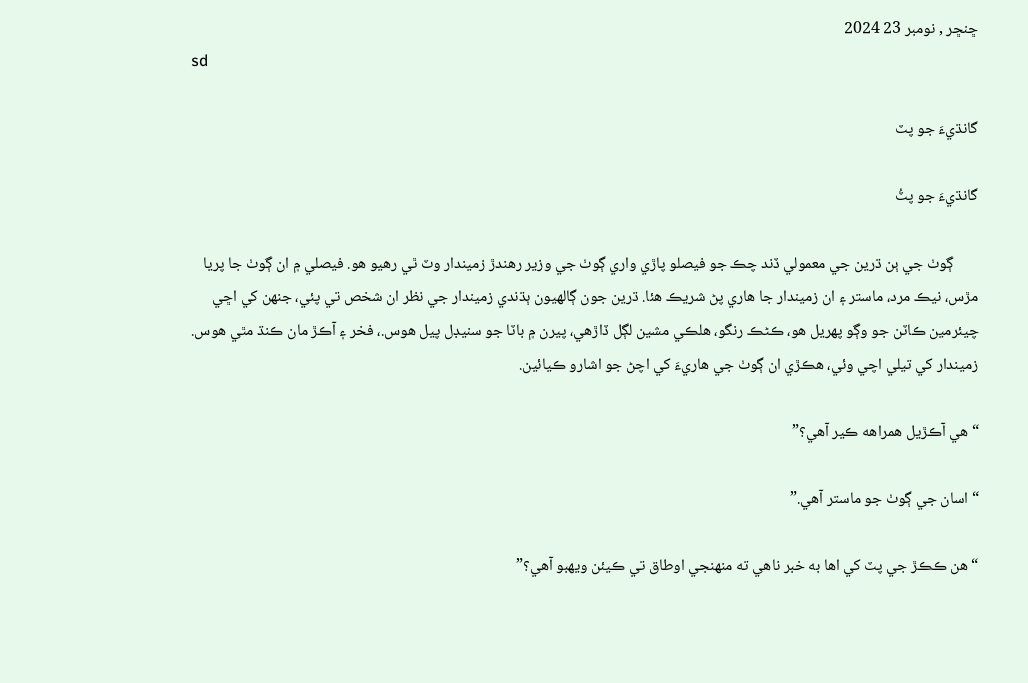ڇنڇر , نومبر 23 2024
sd

گانڌيءَ جو پٽ

گانڌيءَ جو پٽُ

       ڳوٺ جي ٻن ڌرين جي معمولي ڏند چڪ جو فيصلو پاڙي واري ڳوٺ جي وزير رهندڙ زميندار وٽ ٿي رهيو هو. فيصلي ۾ ان ڳوٺ جا پريا مڙس، نيڪ مرد، ماستر ۽ ان زميندار جا هاري پڻ شريڪ هئا. ڌرين جون ڳالهيون ٻڌندي زميندار جي نظر ان شخص تي پئي، جنهن کي اڇي چيئرمين ڪاٽن جو وڳو پهريل هو، ڪڻڪ رنگو، هلڪي مشين لڳل ڏاڙهي، پيرن ۾ باٽا جو سنيڊل پيل هوس.، فخر ۽ آڪڙ مان ڪنڌ مٿي هوس. زميندار کي تيلي اچي وئي، هڪڙي ان ڳوٺ جي هاريءَ کي اچڻ جو اشارو ڪيائين.

“ هي آڪڙيل همراهه ڪير آهي؟”

“ اسان جي ڳوٺ جو ماستر آهي.”

“ هن ڪڪڙ جي پٽ کي اها به خبر ناهي ته منهنجي اوطاق تي ڪيئن ويهبو آهي؟”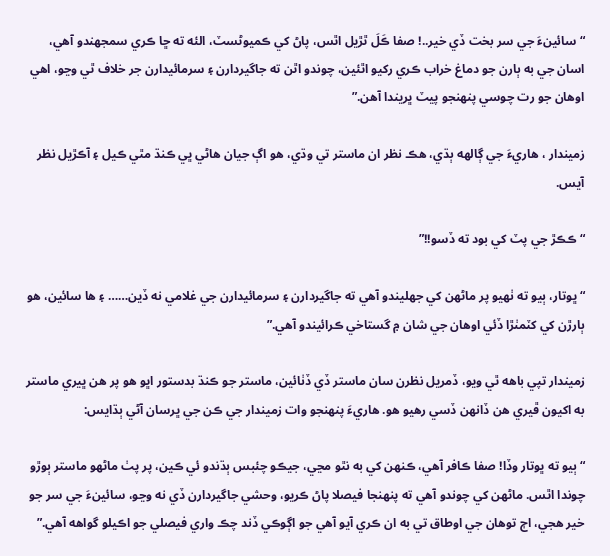“ سائينءَ جي سر بخت ڏي خير..! صفا ڪَلَ ٿڙيل اٿس، پاڻ کي ڪميوڻسٽ، الئه ته ڇا ڪري سمجهندو آهي، اسان جي به ٻارن جو دماغ خراب ڪري رکيو اٿئين، چوندو اٿن ته جاگيردارن ۽ سرمائيدارن جر خلاف ٿي وڃو، اهي اوهان جو رت چوسي پنهنجو پيٽ ڀريندا آهن.”

زميندار ، هاريءَ جي ڳالهه ٻڌي، هڪ نظر ان ماستر تي وڌي، هو اڳ جيان هاڻي ڀي ڪنڌ مٿي ڪيل ۽ آڪڙيل نظر آيس.

“ ڪڪڙ جي پٽ کي بود ته ڏسو!!”

“ ڀوتار، ٻيو ته ٺهيو پر ماڻهن کي جهليندو آهي ته جاگيردارن ۽ سرمائيدارن جي غلامي نه ڏين…… ۽ ها سائين، هو ٻارڙن کي کٽمٺڙا ڏئي اوهان جي شان ۾ گستاخي ڪرائيندو آهي.”

زميندار تپي باهه ٿي ويو، ڏمريل نظرن سان ماستر ڏي ڏٺائين، ماستر جو ڪنڌ بدستور اڀو هو پر هن ڀيري ماستر به اکيون ڦيري هن ڏانهن ڏسي رهيو هو. هاريءَ پنهنجو وات زميندار جي ڪن جي ڀرسان آڻي ٻڌايس:

“ ٻيو ته ڀوتار وڏا! صفا ڪافر آهي، ڪنهن کي به نٿو مڃي، جيڪو چئبس ٻڌندو ئي ڪين، پر پٺ ماڻهو ماستر ٻوڙو چوندا اٿس. ماڻهن کي چوندو آهي ته پنهنجا فيصلا پاڻ ڪريو، وحشي جاگيردارن ڏي نه وڃو، سائينءَ جي سر جو خير هجي، اڄ توهان جي اوطاق تي به ان ڪري آيو آهي جو اڳوڪي ڏند چڪ واري فيصلي جو اڪيلو گواهه آهي.”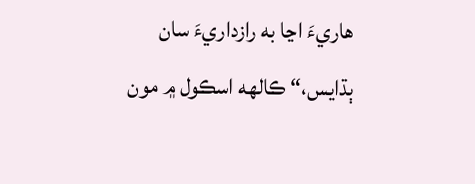هاريءَ اڃا به رازداريءَ سان ٻڌايس،“ ڪالهه اسڪول ۾ مون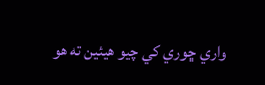واري ڇوري کي چيو هيئين ته هو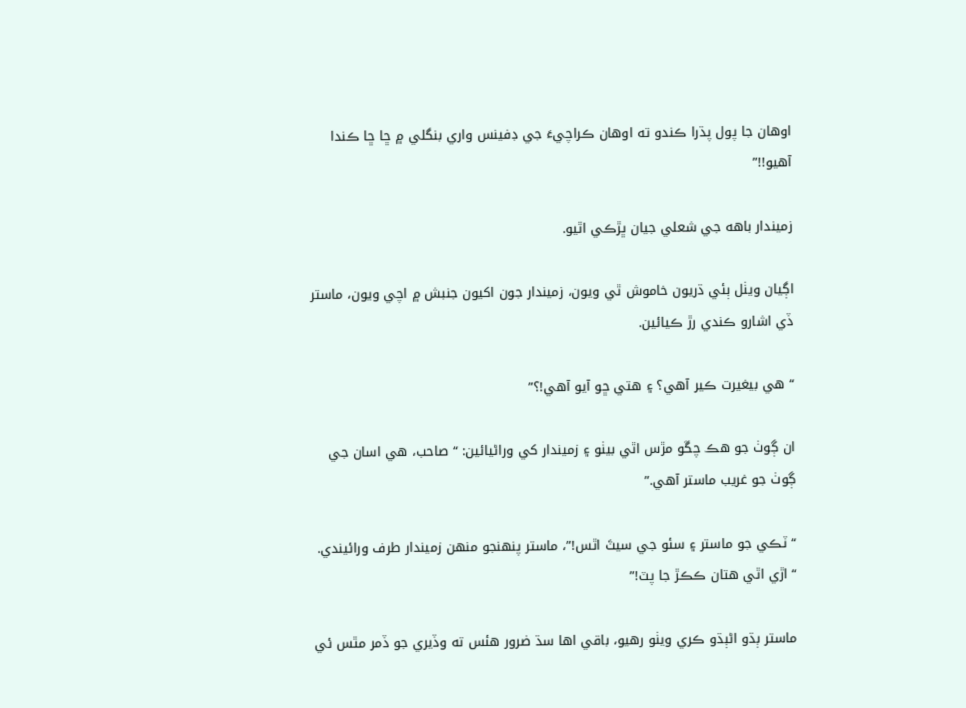اوهان جا پول پڌرا ڪندو ته اوهان ڪراچيءَ جي ڊفينس واري بنگلي ۾ ڇا ڇا ڪندا آهيو!!”

زميندار باهه جي شعلي جيان ڀڙڪي اٿيو.

اڳيان ويٺل ٻئي ڌريون خاموش ٿي ويون، زميندار جون اکيون جنبش ۾ اچي ويون، ماستر ڏي اشارو ڪندي رڙ ڪيائين.

“ هي بيغيرت ڪير آهي؟ ۽ هتي ڇو آيو آهي!؟”

ان ڳوٺ جو هڪ چڱو مڙس اٿي بيٺو ۽ زميندار کي وراڻيائين: “ صاحب، هي اسان جي ڳوٺ جو غريب ماستر آهي.”

“ ٽڪي جو ماستر ۽ سئو جي سيٽَ اٿس!”، ماستر پنهنجو منهن زميندار طرف ورائيندي. “ اڙي اٿي هتان ڪڪڙ جا پٽ!”

ماستر ٻڌو اڻٻڌو ڪري ويٺو رهيو، باقي اها سڌ ضرور هئس ته وڏيري جو ڏمر مٿس ئي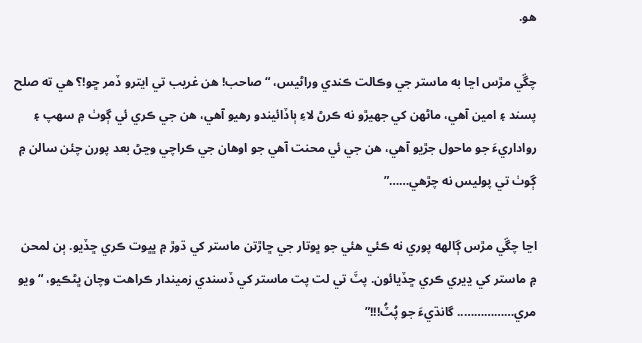هو.

چڱي مڙس اڃا به ماستر جي وڪالت ڪندي وراڻيس، “ صاحب! هن غريب تي ايترو ڏمر ڇو!؟ هي ته صلح پسند ۽ امين آهي، ماڻهن کي جهيڙو نه ڪرڻ لاءِ ٻاڏائيندو رهيو آهي، هن جي ڪري ئي ڳوٺ ۾ سهپ ۽ رواداريءَ جو ماحول جڙيو آهي، هن جي ئي محنت آهي جو اوهان جي ڪراچي وڃڻ بعد پورن چئن سالن ۾ ڳوٺ تي پوليس نه چڙهي……”

اڃا چڱي مڙس ڳالهه پوري نه ڪئي هئي جو ڀوتار جي ڇاڙتن ماستر کي ڌوڙ ۾ ڀڀوت ڪري ڇڏيو. ٻن لمحن ۾ ماستر کي ڍيري ڪري ڇڏيائون. پٽَ تي لت پت ماستر کي ڏسندي زميندار ڪراهت وچان ڀڻڪيو، “ ويو مري…………….. گانڌيءَ جو پُٽُ!!!”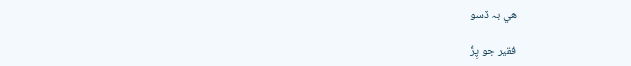ھي بہ ڏسو

فقير جو پِڙُ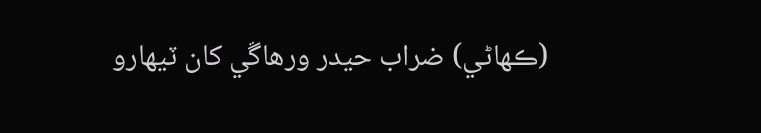(ڪھاڻي) ضراب حيدر ورهاڱي کان ٽيھارو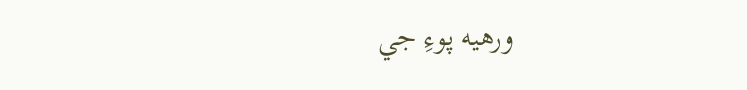ورهيه پوءِ جي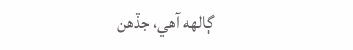ڳالهه آهي، جڏهن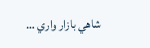شاهي بازار واري …